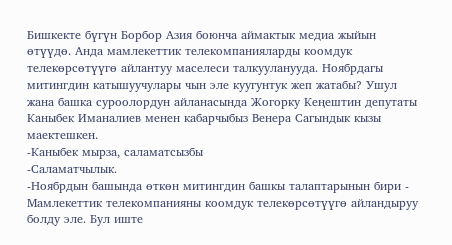Бишкекте бүгүн Борбор Азия боюнча аймактык медиа жыйын өтүүдө. Анда мамлекеттик телекомпанияларды коомдук телекөрсөтүүгө айлантуу маселеси талкууланууда. Ноябрдагы митингдин катышуучулары чын эле куугунтук жеп жатабы? Ушул жана башка суроолордун айланасында Жогорку Кеңештин депутаты Каныбек Иманалиев менен кабарчыбыз Венера Сагындык кызы маектешкен.
-Каныбек мырза, саламатсызбы
-Саламатчылык.
-Ноябрдын башында өткөн митингдин башкы талаптарынын бири - Мамлекеттик телекомпанияны коомдук телекөрсөтүүгө айландыруу болду эле. Бул иште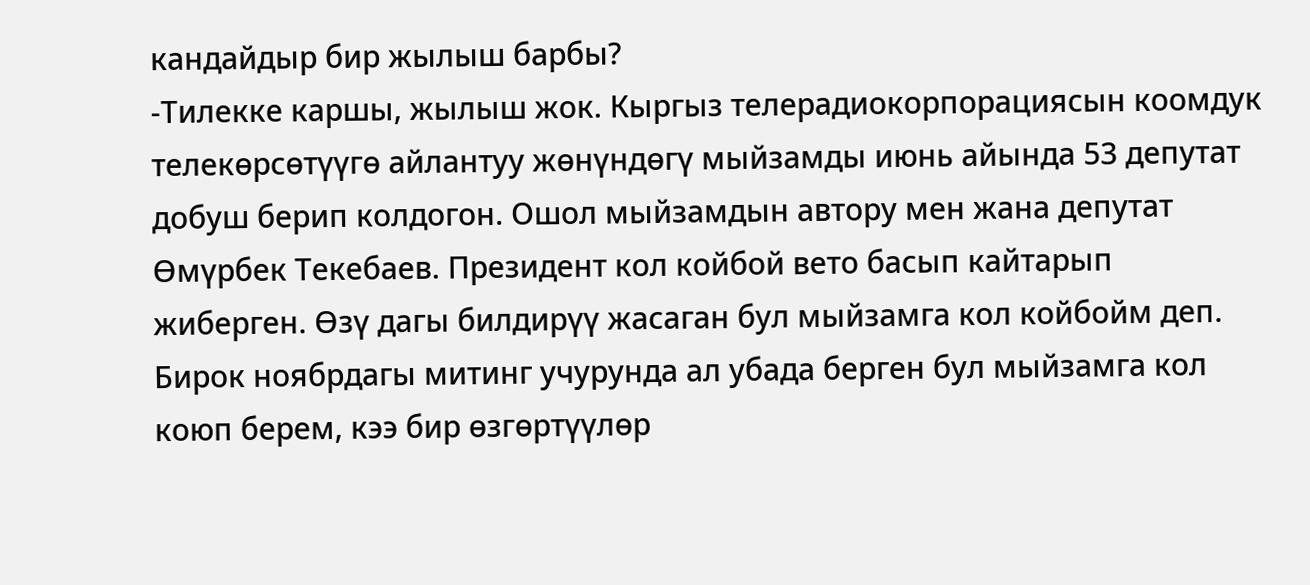кандайдыр бир жылыш барбы?
-Тилекке каршы, жылыш жок. Кыргыз телерадиокорпорациясын коомдук телекөрсөтүүгө айлантуу жөнүндөгү мыйзамды июнь айында 53 депутат добуш берип колдогон. Ошол мыйзамдын автору мен жана депутат Өмүрбек Текебаев. Президент кол койбой вето басып кайтарып жиберген. Өзү дагы билдирүү жасаган бул мыйзамга кол койбойм деп. Бирок ноябрдагы митинг учурунда ал убада берген бул мыйзамга кол коюп берем, кээ бир өзгөртүүлөр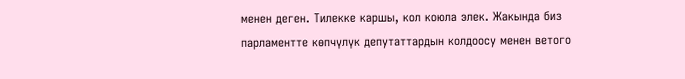менен деген. Тилекке каршы, кол коюла элек. Жакында биз парламентте көпчүлүк депутаттардын колдоосу менен ветого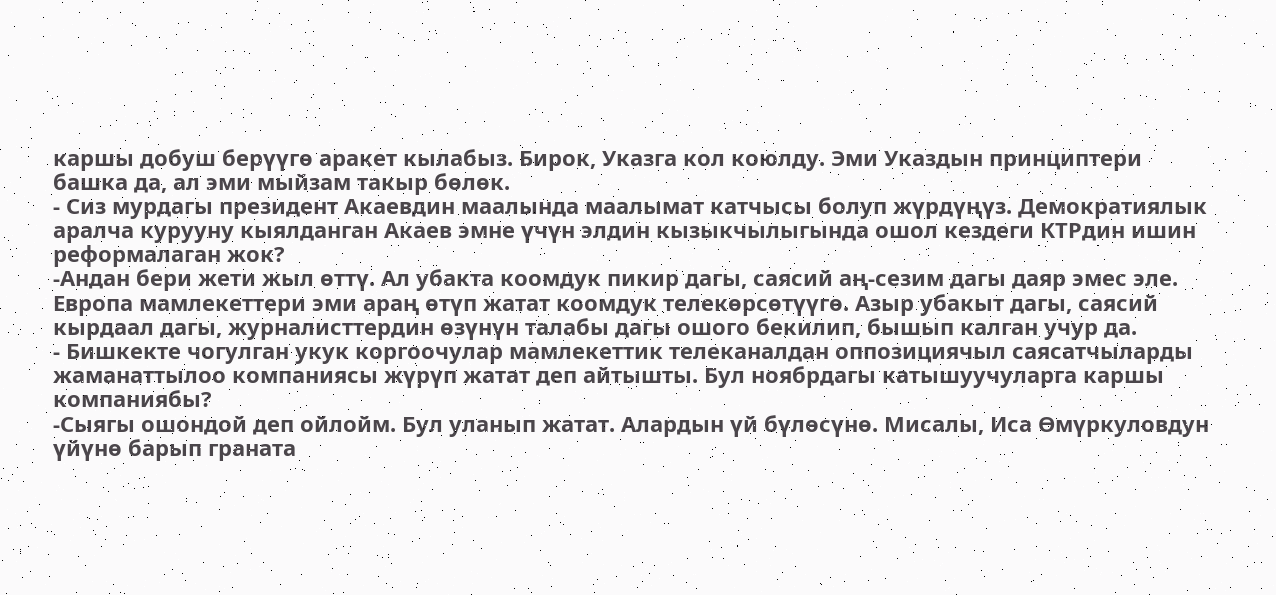каршы добуш берүүгө аракет кылабыз. Бирок, Указга кол коюлду. Эми Указдын принциптери башка да, ал эми мыйзам такыр бөлөк.
- Сиз мурдагы президент Акаевдин маалында маалымат катчысы болуп жүрдүңүз. Демократиялык аралча курууну кыялданган Акаев эмне үчүн элдин кызыкчылыгында ошол кездеги КТРдин ишин реформалаган жок?
-Андан бери жети жыл өттү. Ал убакта коомдук пикир дагы, саясий аң-сезим дагы даяр эмес эле. Европа мамлекеттери эми араң өтүп жатат коомдук телекөрсөтүүгө. Азыр убакыт дагы, саясий кырдаал дагы, журналисттердин өзүнүн талабы дагы ошого бекилип, бышып калган учур да.
- Бишкекте чогулган укук коргоочулар мамлекеттик телеканалдан оппозициячыл саясатчыларды жаманаттылоо компаниясы жүрүп жатат деп айтышты. Бул ноябрдагы катышуучуларга каршы компаниябы?
-Сыягы ошондой деп ойлойм. Бул уланып жатат. Алардын үй бүлөсүнө. Мисалы, Иса Өмүркуловдун үйүнө барып граната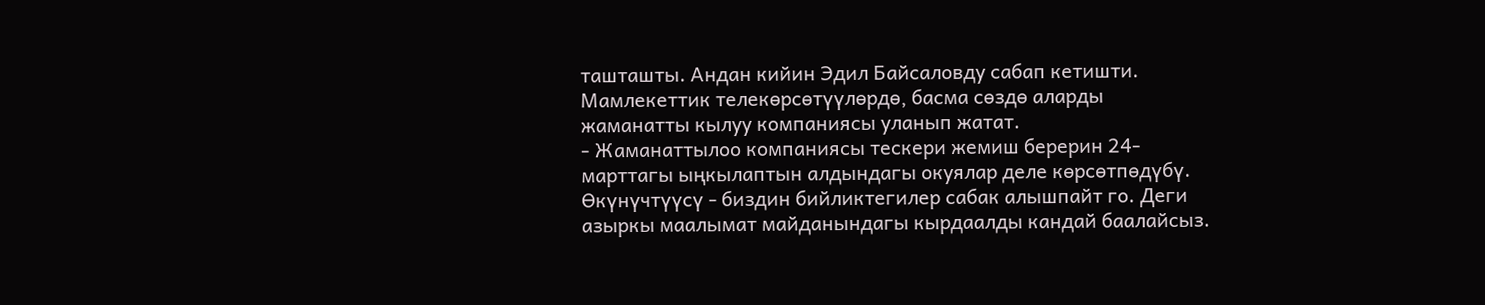ташташты. Андан кийин Эдил Байсаловду сабап кетишти. Мамлекеттик телекөрсөтүүлөрдө, басма сөздө аларды жаманатты кылуу компаниясы уланып жатат.
- Жаманаттылоо компаниясы тескери жемиш берерин 24-марттагы ыңкылаптын алдындагы окуялар деле көрсөтпөдүбү. Өкүнүчтүүсү - биздин бийликтегилер сабак алышпайт го. Деги азыркы маалымат майданындагы кырдаалды кандай баалайсыз.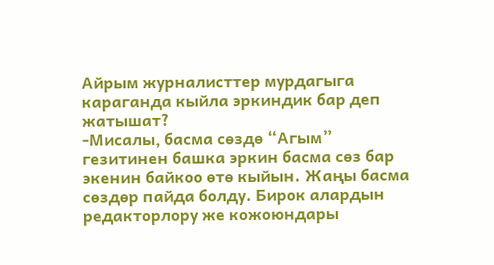Айрым журналисттер мурдагыга караганда кыйла эркиндик бар деп жатышат?
-Мисалы, басма сөздө “Агым” гезитинен башка эркин басма сөз бар экенин байкоо өтө кыйын. Жаңы басма сөздөр пайда болду. Бирок алардын редакторлору же кожоюндары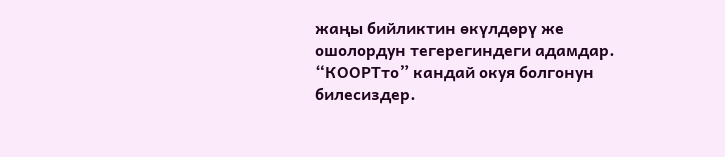жаңы бийликтин өкүлдөрү же ошолордун тегерегиндеги адамдар. “КООРТто” кандай окуя болгонун билесиздер.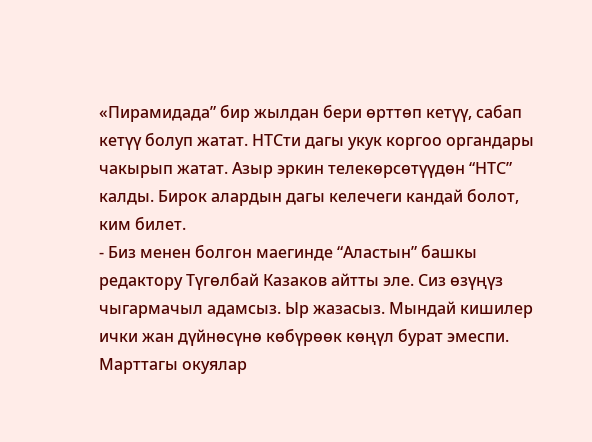«Пирамидада” бир жылдан бери өрттөп кетүү, сабап кетүү болуп жатат. НТСти дагы укук коргоо органдары чакырып жатат. Азыр эркин телекөрсөтүүдөн “НТС” калды. Бирок алардын дагы келечеги кандай болот, ким билет.
- Биз менен болгон маегинде “Аластын” башкы редактору Түгөлбай Казаков айтты эле. Сиз өзүңүз чыгармачыл адамсыз. Ыр жазасыз. Мындай кишилер ички жан дүйнөсүнө көбүрөөк көңүл бурат эмеспи. Марттагы окуялар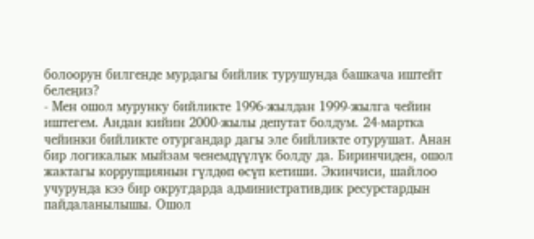болоорун билгенде мурдагы бийлик турушунда башкача иштейт белеңиз?
- Мен ошол мурунку бийликте 1996-жылдан 1999-жылга чейин иштегем. Андан кийин 2000-жылы депутат болдум. 24-мартка чейинки бийликте отургандар дагы эле бийликте отурушат. Анан бир логикалык мыйзам ченемдүүлүк болду да. Биринчиден, ошол жактагы коррупциянын гүлдөп өсүп кетиши. Экинчиси, шайлоо учурунда кээ бир округдарда административдик ресурстардын пайдаланылышы. Ошол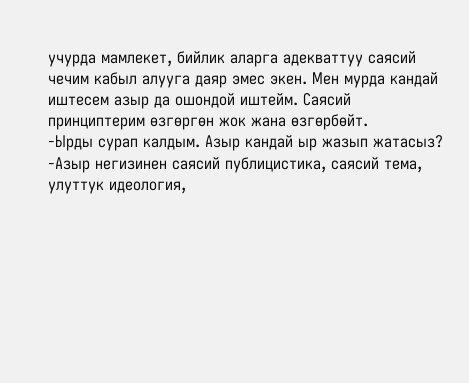учурда мамлекет, бийлик аларга адекваттуу саясий чечим кабыл алууга даяр эмес экен. Мен мурда кандай иштесем азыр да ошондой иштейм. Саясий принциптерим өзгөргөн жок жана өзгөрбөйт.
-Ырды сурап калдым. Азыр кандай ыр жазып жатасыз?
-Азыр негизинен саясий публицистика, саясий тема, улуттук идеология,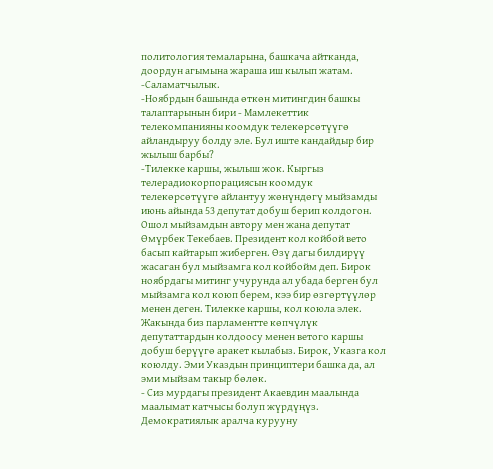политология темаларына, башкача айтканда, доордун агымына жараша иш кылып жатам.
-Саламатчылык.
-Ноябрдын башында өткөн митингдин башкы талаптарынын бири - Мамлекеттик телекомпанияны коомдук телекөрсөтүүгө айландыруу болду эле. Бул иште кандайдыр бир жылыш барбы?
-Тилекке каршы, жылыш жок. Кыргыз телерадиокорпорациясын коомдук телекөрсөтүүгө айлантуу жөнүндөгү мыйзамды июнь айында 53 депутат добуш берип колдогон. Ошол мыйзамдын автору мен жана депутат Өмүрбек Текебаев. Президент кол койбой вето басып кайтарып жиберген. Өзү дагы билдирүү жасаган бул мыйзамга кол койбойм деп. Бирок ноябрдагы митинг учурунда ал убада берген бул мыйзамга кол коюп берем, кээ бир өзгөртүүлөр менен деген. Тилекке каршы, кол коюла элек. Жакында биз парламентте көпчүлүк депутаттардын колдоосу менен ветого каршы добуш берүүгө аракет кылабыз. Бирок, Указга кол коюлду. Эми Указдын принциптери башка да, ал эми мыйзам такыр бөлөк.
- Сиз мурдагы президент Акаевдин маалында маалымат катчысы болуп жүрдүңүз. Демократиялык аралча курууну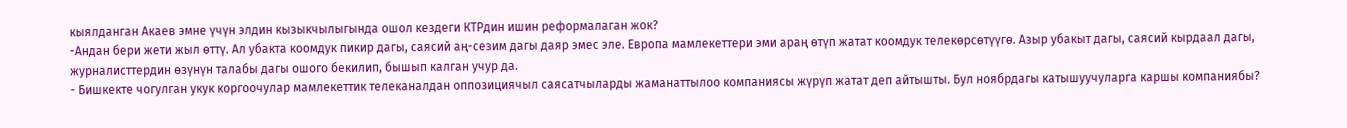кыялданган Акаев эмне үчүн элдин кызыкчылыгында ошол кездеги КТРдин ишин реформалаган жок?
-Андан бери жети жыл өттү. Ал убакта коомдук пикир дагы, саясий аң-сезим дагы даяр эмес эле. Европа мамлекеттери эми араң өтүп жатат коомдук телекөрсөтүүгө. Азыр убакыт дагы, саясий кырдаал дагы, журналисттердин өзүнүн талабы дагы ошого бекилип, бышып калган учур да.
- Бишкекте чогулган укук коргоочулар мамлекеттик телеканалдан оппозициячыл саясатчыларды жаманаттылоо компаниясы жүрүп жатат деп айтышты. Бул ноябрдагы катышуучуларга каршы компаниябы?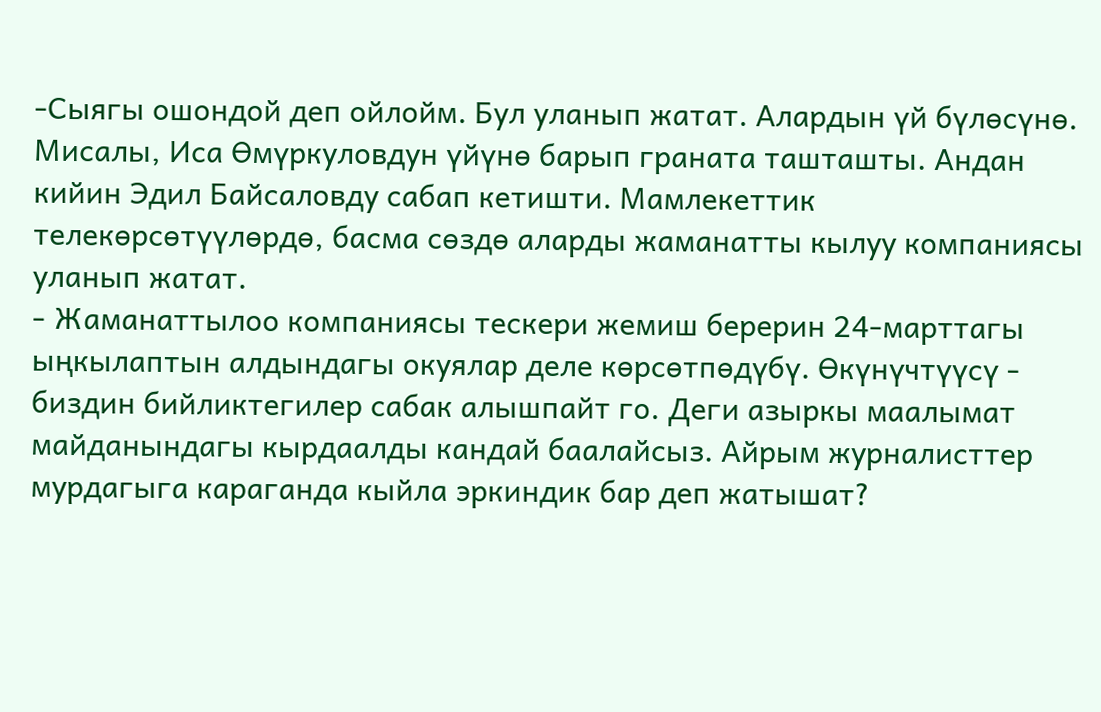-Сыягы ошондой деп ойлойм. Бул уланып жатат. Алардын үй бүлөсүнө. Мисалы, Иса Өмүркуловдун үйүнө барып граната ташташты. Андан кийин Эдил Байсаловду сабап кетишти. Мамлекеттик телекөрсөтүүлөрдө, басма сөздө аларды жаманатты кылуу компаниясы уланып жатат.
- Жаманаттылоо компаниясы тескери жемиш берерин 24-марттагы ыңкылаптын алдындагы окуялар деле көрсөтпөдүбү. Өкүнүчтүүсү - биздин бийликтегилер сабак алышпайт го. Деги азыркы маалымат майданындагы кырдаалды кандай баалайсыз. Айрым журналисттер мурдагыга караганда кыйла эркиндик бар деп жатышат?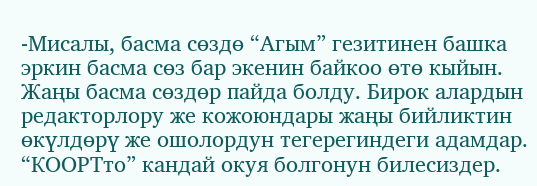-Мисалы, басма сөздө “Агым” гезитинен башка эркин басма сөз бар экенин байкоо өтө кыйын. Жаңы басма сөздөр пайда болду. Бирок алардын редакторлору же кожоюндары жаңы бийликтин өкүлдөрү же ошолордун тегерегиндеги адамдар. “КООРТто” кандай окуя болгонун билесиздер.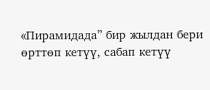«Пирамидада” бир жылдан бери өрттөп кетүү, сабап кетүү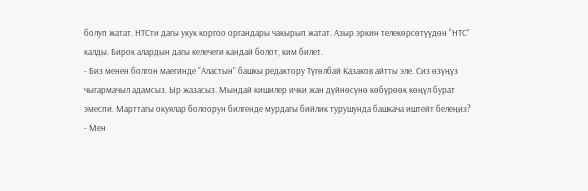болуп жатат. НТСти дагы укук коргоо органдары чакырып жатат. Азыр эркин телекөрсөтүүдөн “НТС” калды. Бирок алардын дагы келечеги кандай болот, ким билет.
- Биз менен болгон маегинде “Аластын” башкы редактору Түгөлбай Казаков айтты эле. Сиз өзүңүз чыгармачыл адамсыз. Ыр жазасыз. Мындай кишилер ички жан дүйнөсүнө көбүрөөк көңүл бурат эмеспи. Марттагы окуялар болоорун билгенде мурдагы бийлик турушунда башкача иштейт белеңиз?
- Мен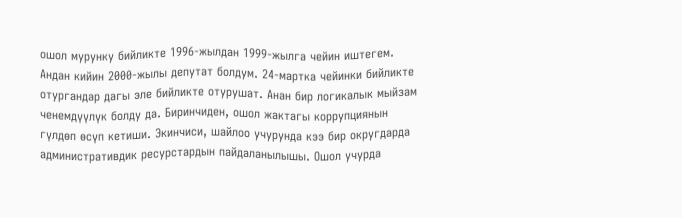ошол мурунку бийликте 1996-жылдан 1999-жылга чейин иштегем. Андан кийин 2000-жылы депутат болдум. 24-мартка чейинки бийликте отургандар дагы эле бийликте отурушат. Анан бир логикалык мыйзам ченемдүүлүк болду да. Биринчиден, ошол жактагы коррупциянын гүлдөп өсүп кетиши. Экинчиси, шайлоо учурунда кээ бир округдарда административдик ресурстардын пайдаланылышы. Ошол учурда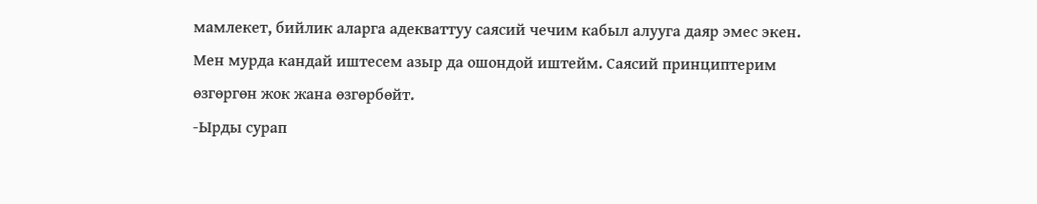мамлекет, бийлик аларга адекваттуу саясий чечим кабыл алууга даяр эмес экен. Мен мурда кандай иштесем азыр да ошондой иштейм. Саясий принциптерим өзгөргөн жок жана өзгөрбөйт.
-Ырды сурап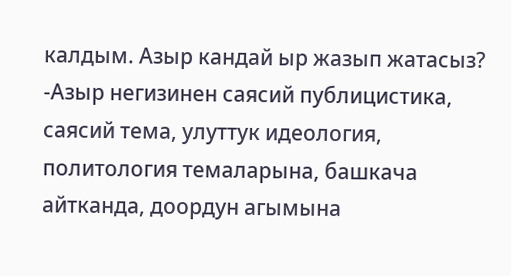калдым. Азыр кандай ыр жазып жатасыз?
-Азыр негизинен саясий публицистика, саясий тема, улуттук идеология, политология темаларына, башкача айтканда, доордун агымына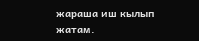жараша иш кылып жатам.